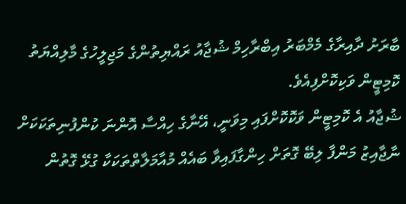ބާރަށު ދާއިރާގެ މެމްބަރު އިބްރާހިމް ޝުޖާއު ރައްޔިތުންގެ މަޖިލީހުގެ މާލިއްޔަތު ކޮމިޓީން ވަކިކޮށްފިއެވެ.
ޝުޖާއު އެ ކޮމިޓީން ވަކޮކޮށްފައި މިވަނީ، އޭނާގެ ހިއްސާ އޮންނަ ކުންފުނިތަކަކަށް ނާޖާއިޒު މަންފާ ލިބޭ ގޮތަށް ހިންގާފައިވާ ބައެއް މުއާމަލާތްތަކަކާ ގުޅޭ ގޮތުން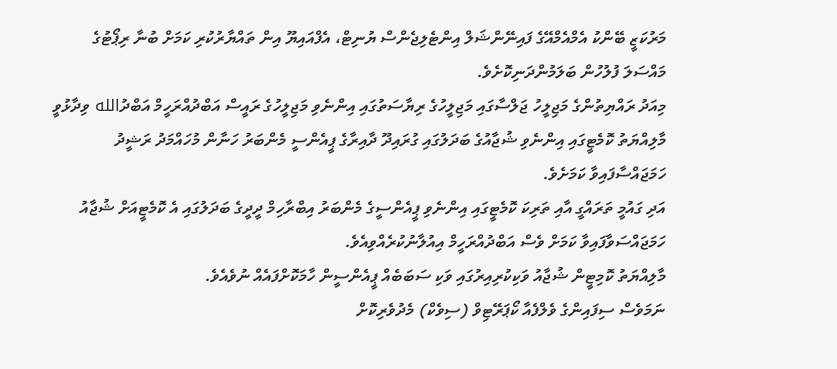މަރުކަޒީ ބޭންކު އެމްއެމްއޭގެ ފައިނޭންޝަލް އިންޓެލިޖެންސް ޔުނިޓް، އެފްއައިޔޫ އިން ތައްޔާރުކުރި ކަމަށް ބުނާ ރިޕޯޓުގެ މައްސަލަ ފުލުހުން ބަލަމުންދަނިކޮށެވެ.
މިއަދު ރައްޔިތުންގެ މަޖިލީހު ޖަލްސާގައި މަޖިލީހުގެ ރިޔާސަތުގައި އިންނެވި މަޖިލީހުގެ ރައީސް އަބްދުއްރަހީމް އަބްދުالله ވިދާޅުވީ މާލިއްޔަތު ކޮމެޓީގައި އިންނެވި ޝުޖާއުގެ ބަދަލުގައި ގުރައިދޫ ދާއިރާގެ ޕީއެންސީ މެންބަރު ހަނާން މުހައްމަދު ރަޝީދު ހަމަޖައްސާފައިވާ ކަމަށެވެ.
އަދި ގައުމީ ތަރައްގީ އާއި ތަރިކަ ކޮމެޓީގައި އިންނެވި ޕީއެންސީގެ މެންބަރު އިބްރާހިމް ދީދީގެ ބަދަލުގައި އެ ކޮމެޓީއަށް ޝުޖާއު ހަމަޖައްސަވާފައިވާ ކަމަށް ވެސް އަބްދުއްރަހީމް އިއުލާނުކުރެއްވިއެވެ.
މާލިއްޔަތު ކޮމިޓީން ޝުޖާއު ވަކިކުރިއިރުގައި ވަކި ސަބަބެއް ޕީއެންސީން ހާމަކޮށްފައެއް ނުވެއެވެ.
ނަމަވެސް ސިފައިންގެ ވެލްފެއާ ކޯޕަރޭޓިވް (ސިވެކް) މެދުވެރިކޮށް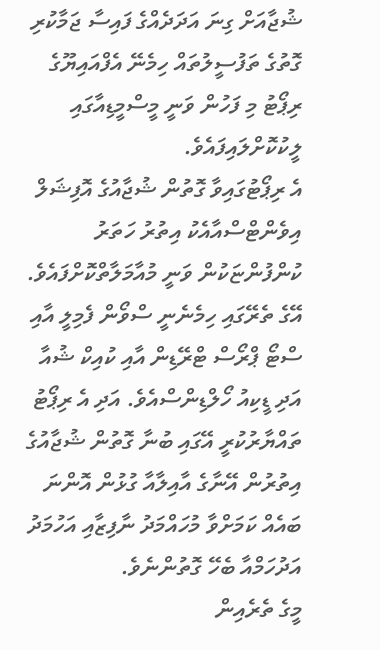ޝުޖާއަށް ގިނަ އަދަދެއްގެ ފައިސާ ޖަމާކުރި ގޮތުގެ ތަފުސީލުތައް ހިމެނޭ އެފްއައިޔޫގެ ރިޕޯޓު މި ފަހުން ވަނީ މީސްމީޑިއާގައި ލީކުކޮށްލައިފައެވެ.
އެ ރިޕޯޓުގައިވާ ގޮތުން ޝުޖާއުގެ އޮފިޝަލް އިވެންޓްސްއާއެކު އިތުރު ހަތަރު ކުންފުންޏަކުން ވަނީ މުއާމަލާތްކޮށްފައެވެ. އޭގެ ތެރޭގައި ހިމެނެނީ ސްވޯން ފެމިލީ އާއި ސްޓޯ ޕްރޯސް ޓްރޭޑިން އާއި ކުއިކް ޝުއާ އަދި ޑީކިއު ހޯލްޑިންސްއެވެ. އަދި އެ ރިޕޯޓު ތައްޔާރުކުރީ އޭގައި ބުނާ ގޮތުން ޝުޖާއުގެ އިތުރުން އޭނާގެ އާއިލާއާ ގުޅުން އޮންނަ ބައެއް ކަމަށްވާ މުހައްމަދު ނާފިޒާއި އަހުމަދު އަދުހަމްއާ ބެހޭ ގޮތުންނެވެ.
މީގެ ތެރެއިން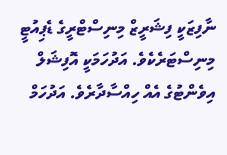ނާފިޒަކީ ފިޝަރީޒް މިނިސްޓްރީގެ ޑެޕިއުޓީ މިނިސްޓަރެކެވެ. އަދުހަމަކީ އޮފިޝަލް އިވެންޓުގެ އެއް ހިއްސާދާރެވެ. އަދުހަމް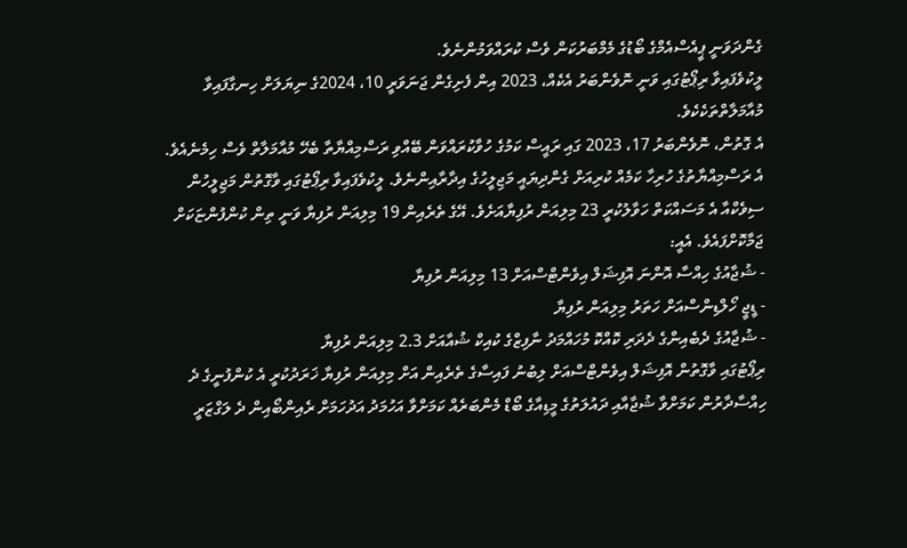ގެންދަވަނީ ޕީއެސްއެމްގެ ބޯޑުގެ މެމްބަރުކަން ވެސް ކުރައްވަމުންނެވެ.
ލީކުވެފައިވާ ރިޕޯޓުގައި ވަނީ ނޮވެންބަރު އެކެއް، 2023 އިން ފެށިގެން ޖަނަވަރީ 10، 2024ގެ ނިޔަލަށް ހިނގާފައިވާ މުއާމަލާތްތަކެކެވެ.
އެ ގޮތުން، ނޮވެންބަރު 17، 2023 ގައި ރައީސް ކަމުގެ ހުވާކުރައްވަން ބޭއްވި ރަސްމިއްޔާތާ ބެހޭ މުއާމަލާތް ވެސް ހިމެނެއެވެ. އެ ރަސްމިއްޔާތުގެ ހުރިހާ ކަމެއް ކުރިއަށް ގެންދިޔައީ މަޖިލީހުގެ އިދާރާއިންނެވެ. ލީކުވެފައިވާ ރިޕޯޓުގައި ވާގޮތުން މަޖިލީހުން ސިވެކްއާ އެ މަސައްކަތް ހަވާލުކުރީ 23 މިލިއަން ރުފިޔާއަށެވެ. އޭގެ ތެރެއިން 19 މިލިއަން ރުފިޔާ ވަނީ ތިން ކުންފުންޏަކަށް ޖަމާކޮށްފައެވެ. އެއީ:
- ޝުޖާއުގެ ހިއްސާ އޮންނަ އޮފިޝަލް އިވެންޓްސްއަށް 13 މިލިއަން ރުފިޔާ
- ޑީޖީ ހޯލްޑިންސްއަށް ހަތަރު މިލިއަން ރުފިޔާ
- ޝުޖާއުގެ ދެބެއިންގެ ދެދަރި ކޮއްކޮ މުހައްމަދު ނާފިޒްގެ ކުއިކް ޝުއާއަށް 2.3 މިލިއަން ރުފިޔާ
ރިޕޯޓުގައި ވާގޮތުން އޮފިޝަލް އިވެންޓްސްއަށް ލިބުނު ފައިސާގެ ތެރެއިން އަށް މިލިއަން ރުފިޔާ ޚަރަދުކުރީ އެ ކުންފުނީގެ ދެ ހިއްސާދާރުން ކަމަށްވާ ޝުޖާއާއި ދައުލަތުގެ މީޑިއާގެ ބޯޑް މެންބަރެއް ކަމަށްވާ އަހުމަދު އަދުހަމަށް ރެއިންބޯއިން ދެ ލަގްޒަރީ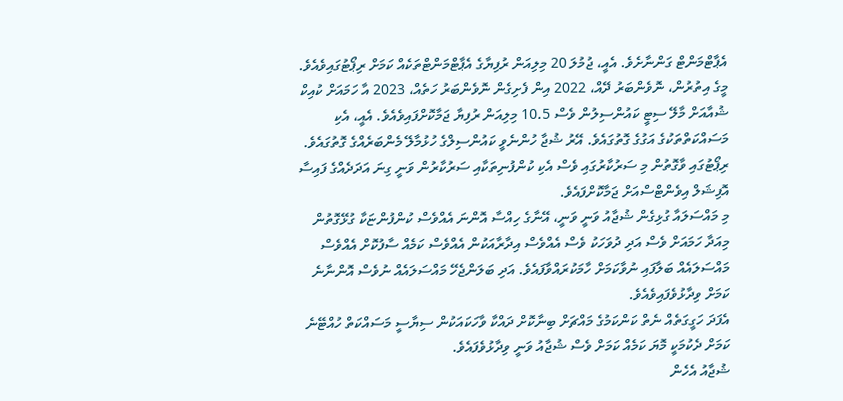އެޕާޓްމަންޓް ގަންނާށެވެ. އެއީ، ޖުމުލަ 20 މިލިއަން ރުފިޔާގެ އެޕާޓްމަންޓްތަކެއް ކަމަށް ރިޕޯޓުގައިވެއެވެ.
މީގެ އިތުރުން، ނޮވެންބަރު ދޭއް، 2022 އިން ފެށިގެން ނޮވެންބަރު ހަތެއް، 2023 އާ ހަމައަށް ކުއިކް ޝުއާއަށް މާލޭ ސިޓީ ކައުންސިލުން ވެސް 10.5 މިލިއަން ރުފިޔާ ޖަމާކޮށްފައިވެއެވެ. އެއީ، އެކި މަސައްކަތްތަކުގެ އަގުގެ ގޮތުގައެވެ. އޭރު ޝުޖާ ހުންނެވީ ކައުންސިލްގެ ހުޅުމާލޭ މެންބަރެއްގެ ގޮތުގައެވެ.
ރިޕޯޓުގައި ވާގޮތުން މި ސަރުކާރުގައި ވެސް އެކި ކުންފުނިތަކާއި ސަރުކާރުން ވަނީ ގިނަ އަދަދެއްގެ ފައިސާ އޮފިޝަލް އިވެންޓްސްއަށް ޖަމާކޮށްފައެވެ.
މި މައްސަލައާ ގުޅިގެން ޝުޖާއު ވަނީ ވަނީ، އޭނާގެ ހިއްސާ އޮންނަ އެއްވެސް ކުންފުންޏަކާ ގުޅޭގޮތުން މިއަދާ ހަމައަށް ވެސް އަދި ދުވަހަކު ވެސް އެއްވެސް އިދާރާއަކުން އެއްވެސް ކަމެއް ސާފުކޮށް އެއްވެސް މައްސަލައެއް ބަލާފައި ނުވާކަމަށް ހާމަކުރައްވާފައެވެ. އަދި ބަލަންޖެހޭ މައްސަލައެއް ނުވެސް އޮންނާނެ ކަމަށް ވިދާޅުވެފައިވެއެވެ.
އެފަދަ ހަގީގަތެއް ނެތް ކަންކަމުގެ މައްޗަށް ބިނާކޮށް ދައްކާ ވާހަކައަކުން ސިޔާސީ މަސައްކަތް ހުއްޓޭނެ ކަމަށް ދެކުމަކީ މޮޔަ ކަމެއް ކަމަށް ވެސް ޝުޖާއު ވަނީ ވިދާޅުވެފައެވެ.
ޝުޖާއު އެހެން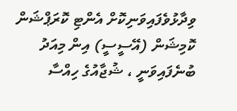ވިދާޅުވެފައިވަނިކޮށް އެންޓި ކޮރަޕްޝަން ކޮމިޝަން (އޭސީސީ) އިން މިއަދު ބުނެފައިވަނީ ، ޝުޖާއުގެ ހިއްސާ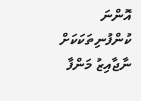އޮންނަ ކުންފުނިތަކަކަށް ނާޖާއިޒު މަންފާ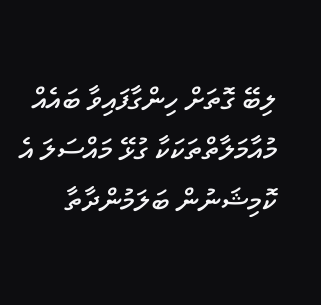ލިބޭ ގޮތަށް ހިންގާފައިވާ ބައެއް މުއާމަލާތްތަކަކާ ގުޅޭ މައްސަލަ އެ ކޮމިޝަނުން ބަލަމުންދާތާ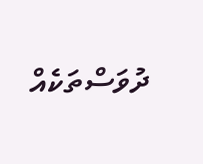ދުވަސްތަކެއް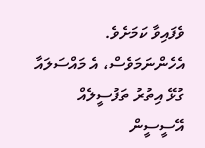ވެފައިވާ ކަމަށެވެ. އެހެންނަމަވެސް، އެ މައްސަލައާ ގުޅޭ އިތުރު ތަފުސީލެއް އޭސީސީން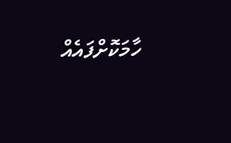ހާމަކޮށްފައެއް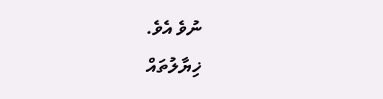ނުވެ އެވެ.
ޚިޔާލުތައް